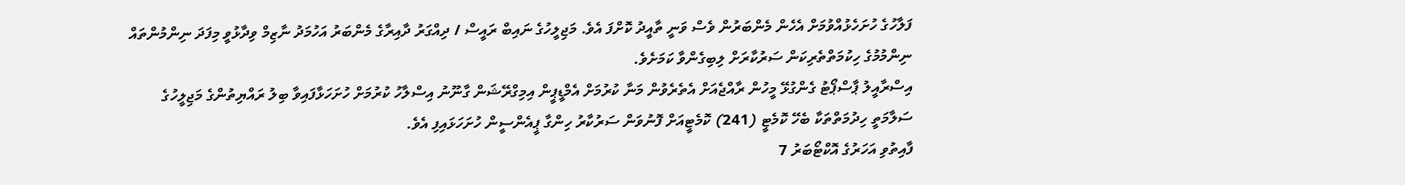ފަލާހުގެ ހުށަހެޅުއްވުމަށް އެހެން މެންބަރުން ވެސް ވަނީ ތާއީދު ކޮށްފަ އެވެ. މަޖިލީހުގެ ނައިބް ރައީސް / ދިއްގަރު ދާއިރާގެ މެންބަރު އަހުމަދު ނާޒިމް ވިދާޅުވީ މިފަދަ ނިންމުންތައް ނިންމުމުގެ ހިކުމަތްތެރިކަން ސަރުކާރަށް ލިބިގެންވާ ކަމަށެވެ.
އިސްރާއީލު ޕާސްޕޯޓު ގެންގުޅޭ މީހުން ރާއްޖެއަށް އެތެރެވުން މަނާ ކުރުމަށް އެމްޑީޕީން އިމިގްރޭޝަން ގާނޫނު އިސްލާހު ކުރުމަށް ހުށަހަޅާފައިވާ ބިލު ރައްޔިތުންގެ މަޖިލީހުގެ ސަލާމަތީ ހިދުމަތްތަކާ ބެހޭ ކޮމެޓީ (241) ކޮމެޓީއަށް ފޮނުވަން ސަރުކާރު ހިންގާ ޕީއެންސީން ހުށަހަޅައިފި އެވެ.
ފާއިތުވި އަހަރުގެ އޮކްޓޯބަރު 7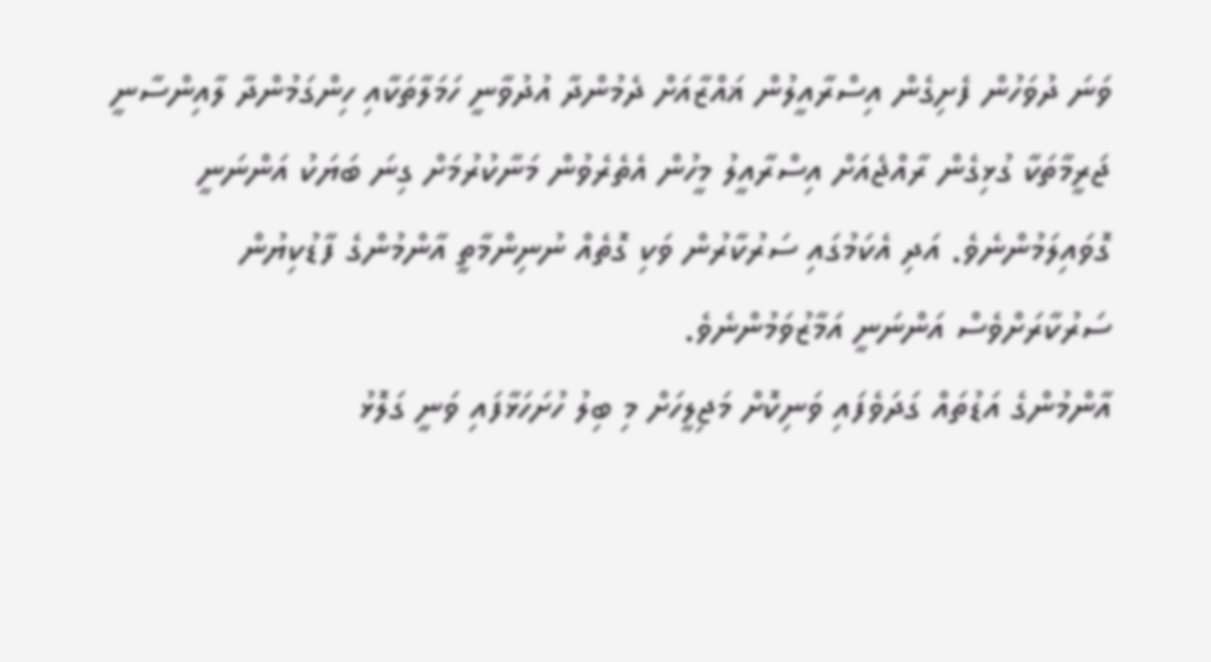ވަނަ ދުވަހުން ފެށިގެން އިސްރާއީލުން ޣައްޒާއަށް ދެމުންދާ އުދުވާނީ ހަމަލާތަކާއި ހިންގަމުންދާ ލާއިންސާނީ ޖަރީމާތަކާ ގުޅިގެން ރާއްޖެއަށް އިސްރާއީލު މީހުން އެތެރެވުން މަނާކުރުމަށް ގިނަ ބަޔަކު އަންނަނީ ގޮވައިލަމުންނެވެ. އަދި އެކަމުގައި ސަރުކާރުން ވަކި ގޮތެއް ނުނިންމާތީ އާންމުންގެ ފާޑުކިޔުން ސަރުކާރަށްވެސް އަންނަނީ އަމާޒުވަމުންނެވެ.
އާންމުންގެ އަޑުތައް ގަދަވެފައި ވަނިކޮށް މަޖިލީހަށް މި ބިލު ހުށަހަޅާފައި ވަނީ ގަލޮޅު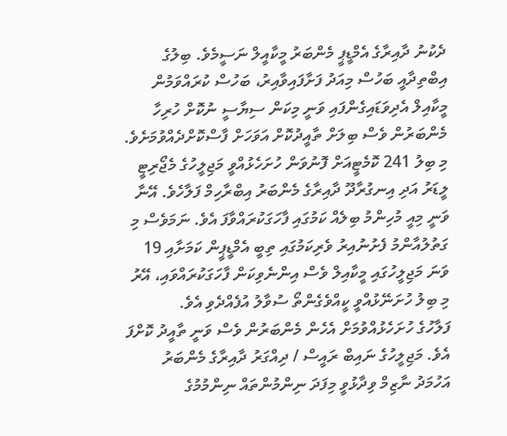ދެކުނު ދާއިރާގެ އެމްޑީޕީ މެންބަރު މީކާއީލް ނަސީމެވެ. ބިލުގެ އިބްތިދާއީ ބަހުސް މިއަދު ފަށާފައިވާއިރު، ބަހުސް ކުރައްވަމުން މީކާއިލް އެދިވަޑައިގެންފައި ވަނީ މިކަން ސިޔާސީ ނުކޮށް ހުރިހާ މެންބަރުން ވެސް ބިލަށް ތާއީދުކޮށް އަވަހަށް ފާސްކޮށްދެއްވުމަށެވެ.
މި ބިލު 241 ކޮމެޓީއަށް ފޮނުވަން ހުށަހެޅުއްވީ މަޖިލީހުގެ މެޖޯރިޓީ ލީޑަރު އަދި އިނގުރާދޫ ދާއިރާގެ މެންބަރު އިބްރާހިމް ފަލާހެވެ. އޭނާ ވަނީ މިއީ މުހިންމު ބިލެއް ކަމުގައި ފާހަގަކުރައްވާފަ އެވެ. ނަމަވެސް މި ގަތުލުއާންމު ފެށުނުއިރު ވެރިކަމުގައި ތިބީ އެމްޑީޕީން ކަމަށާއި 19 ވަނަ މަޖިލީހުގައި މީކާއިލް ވެސް އިންނެވިކަން ފާހަގަކުރައްވައި، އޭރު މި ބިލު ހުށަނޭޅުއްވީ ކީއްވެގެންތޯ ސުވާލު އުފެއްދެވި އެވެ.
ފަލާހުގެ ހުށަހެޅުއްވުމަށް އެހެން މެންބަރުން ވެސް ވަނީ ތާއީދު ކޮށްފަ އެވެ. މަޖިލީހުގެ ނައިބް ރައީސް / ދިއްގަރު ދާއިރާގެ މެންބަރު އަހުމަދު ނާޒިމް ވިދާޅުވީ މިފަދަ ނިންމުންތައް ނިންމުމުގެ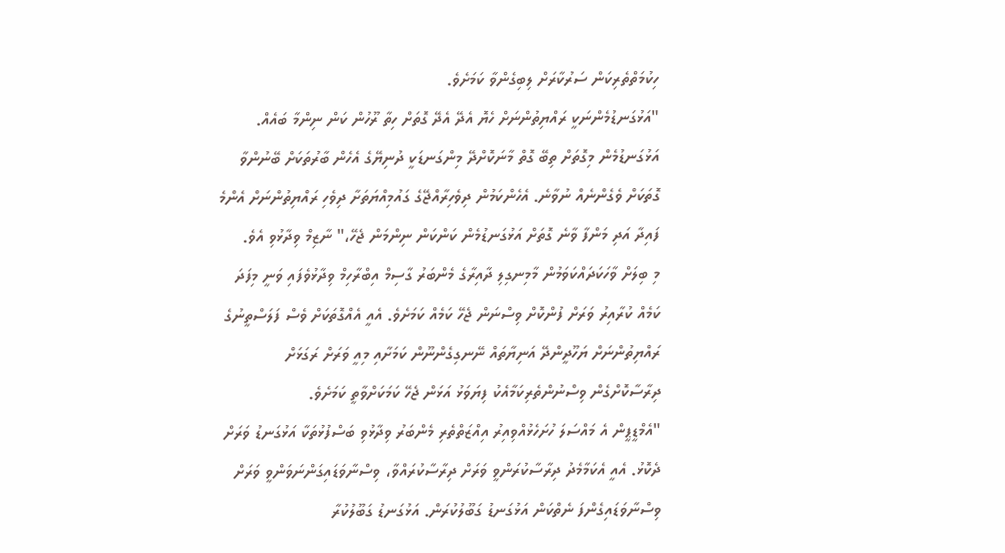ހިކުމަތްތެރިކަން ސަރުކާރަށް ލިބިގެންވާ ކަމަށެވެ.
"އަޅުގަނޑުމެންނަކީ ރައްޔިތުންނަށް ހެޔޮ އެދޭ އެދޭ ގޮތަށް ހިތާ ރޫހުން ކަން ނިންމާ ބައެއް. އަޅުގަނޑުމެން މިގޮތަށް ތިބޭ ގޮތް މާނަކޮށްދޭ މިންގަނޑަކީ ދުނިޔޭގެ އެހެން ބާރުތަކަށް ބޭނުންވާ ގޮތަކަށް ވެގެންނެއް ނުވާނެ. އެހެންކަމުން ދިވެހިރާއްޖޭގެ ގައުމިއްޔަތަށާ ދިވެހި ރައްޔިތުންނަށް އެންމެ ފައިދާ އަދި މަންފާ ވާނެ ގޮތަށް އަޅުގަނޑުމެން ކަންކަން ނިންމަން ޖެހޭ،" ނާޒިމް ވިދާޅުވި އެވެ.
މި ބިލަށް ވާހަކަދައްކަވަމުން މާމިނގިލި ދާއިރާގެ މެންބަރު ގާސިމް އިބްރާހިމް ވިދާޅުވެފައި ވަނީ މިފަދަ ކަމެއް ކުރާއިރު ވަރަށް ފުންކޮށް ވިސްނަން ޖެހޭ ކަމެއް ކަމަށެވެ. އެއީ އެއްގޮތަކަށް ވެސް ފަލަސްތީނުގެ ރައްޔިތުންނަށް ޔަހޫދީންދޭ އަނިޔާތައް ނޭނގިގެންނޫން ކަމަށާއި މިއީ ވަރަށް ރަގަޅަށް ދިރާސާކޮށްގެން ވިސްނުންތެރިކަމާއެކު ފިޔަވަޅު އަޅަން ޖެހޭ ކަމަކަށްވާތީ ކަމަށެވެ.
"އެމްޑީޕީން އެ މައްސަލަ ހުށަހެޅުއްވިއިރު އިއްޒަތްތެރި މެންބަރު ވިދާޅުވި ބަސްފުޅުތަކާ އަޅުގަނޑު ވަރަށް ދެކޮޅު. އެއީ އެކަމާމެދު ދިރާސާކުރަންވީ ވަރަށް ދިރާސާކުރައްވާ، ވިސްނާވަޑައިގަންނަވަންވީ ވަރަށް ވިސްނާވަޑައިގެންފަ ނެތްކަން އަޅުގަނޑު ގަބޫލުކުރަން. އަޅުގަނޑު ގަބޫލުކުރާ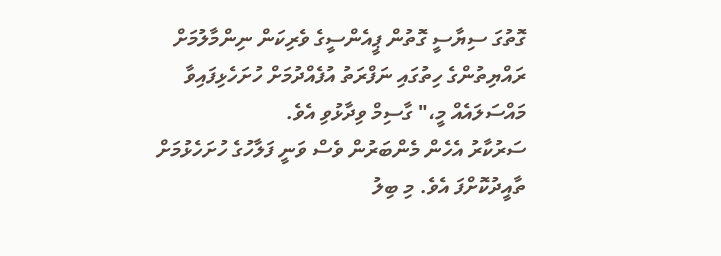ގޮތުގަ ސިޔާސީ ގޮތުން ޕީއެންސީގެ ވެރިކަން ނިންމާލުމަށް ރައްޔިތުންގެ ހިތުގައި ނަފްރަތު އުފެއްދުމަށް ހުށަހެޅިފައިވާ މައްސަލައެއް މީ،" ގާސިމް ވިދާޅުވި އެވެ.
ސަރުކާރު އެހެން މެންބަރުން ވެސް ވަނީ ފަލާހުގެ ހުށަހެޅުމަށް ތާއީދުކޮށްފަ އެވެ. މި ބިލު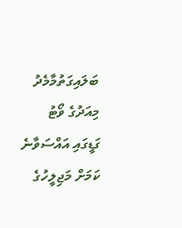ބަލައިގަތުމާމެދު މިއަދުގެ ވޯޓު ގަޑީގައި އައްސަވާނެ ކަމަށް މަޖިލީހުގެ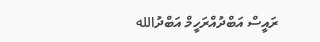ރައީސް އަބްދުއްރަހީމް އަބްދުالله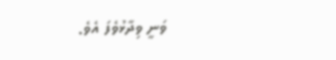ވަނީ ވިދާޅުވެފަ އެވެ.